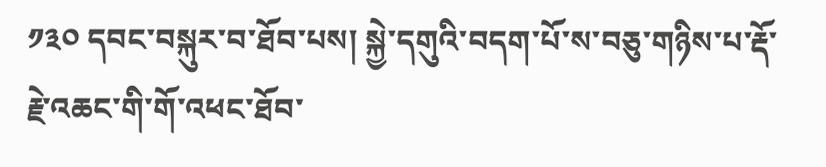༡༣༠ དབང་བསྐུར་བ་ཐོབ་པས། སྐྱེ་དགུའི་བདག་པོ་ས་བཅུ་གཉིས་པ་རྡོ་རྗེ་འཆང་གི་གོ་འཕང་ཐོབ་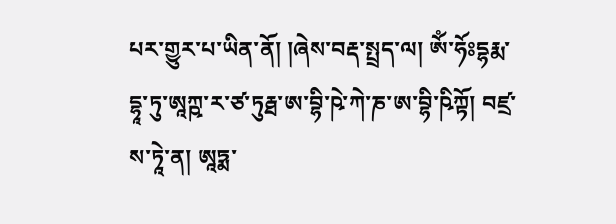པར་གྱུར་པ་ཡིན་ནོ། །ཞེས་བརྡ་སྤྲད་ལ། ༀ་ཧོཿདྷརྨ་དྷཱ་ཏུ་ཨཱཀྵ་ར་ཙ་ཏུརྠ་ཨ་བྷི་ཥེ་ཀེ་ཎ་ཨ་བྷི་ཥིཀྟོ། བཛྲ་ས་ཏཱེ་ན། ཨཱཏྨ་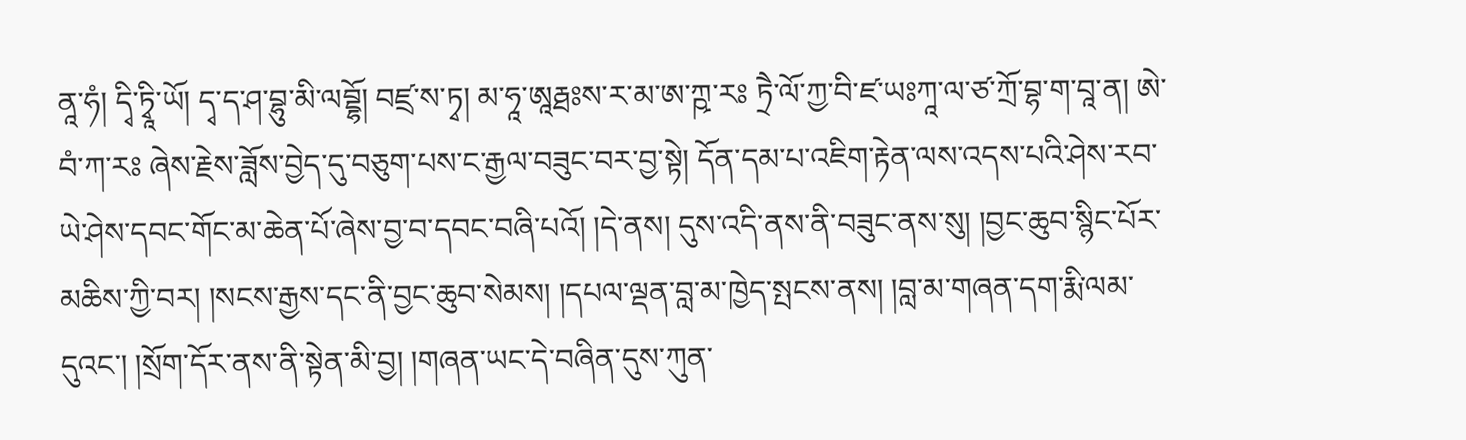ནཱ་ཧཾ། དྭི་ཏྭཱི་ཡོ། དྭ་ད་ཤ་བྷུ་མི་ལབྡྷོ། བཛྲ་ས་ཏྭ། མ་ཧཱ་ཨཱརྠཿས་ར་མ་ཨ་ཀྵ་རཿ ཏྲཻ་ལོ་ཀྱ་བི་ཛ་ཡཿཀཱ་ལ་ཙ་ཀྲོ་བྷ་ག་བཱ་ན། ཨེ་བཾ་ཀ་རཿ ཞེས་རྗེས་ཟློས་བྱེད་དུ་བཅུག་པས་ང་རྒྱལ་བཟུང་བར་བྱ་སྟེ། དོན་དམ་པ་འཇིག་རྟེན་ལས་འདས་པའི་ཤེས་རབ་ཡེ་ཤེས་དབང་གོང་མ་ཆེན་པོ་ཞེས་བྱ་བ་དབང་བཞི་པའོ། །དེ་ནས། དུས་འདི་ནས་ནི་བཟུང་ནས་སུ། །བྱང་ཆུབ་སྙིང་པོར་མཆིས་ཀྱི་བར། །སངས་རྒྱས་དང་ནི་བྱང་ཆུབ་སེམས། །དཔལ་ལྡན་བླ་མ་ཁྱེད་སྤངས་ནས། །བླ་མ་གཞན་དག་རྨི་ལམ་དུའང་། །སྲོག་དོར་ནས་ནི་སྟེན་མི་བྱ། །གཞན་ཡང་དེ་བཞིན་དུས་ཀུན་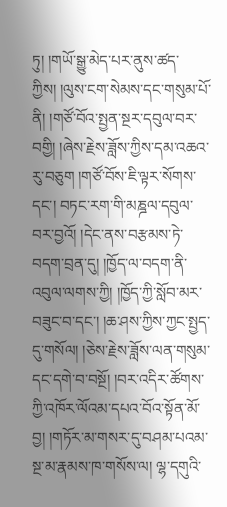ཏུ། །གཡོ་སྒྱུ་མེད་པར་ནུས་ཚད་ཀྱིས། །ལུས་ངག་སེམས་དང་གསུམ་པོ་ནི། །གཙོ་བོའ་སྤྱན་སྔར་དབུལ་བར་བགྱི། །ཞེས་རྗེས་ཟློས་ཀྱིས་དམ་འཆའ་རུ་བཅུག །གཙོ་བོས་ཇི་ལྟར་སོགས་དང་། བཏང་རག་གི་མཎྜལ་དབུལ་བར་བྱའོ། །དེང་ནས་བརྩམས་ཏེ་བདག་བྲན་དུ། །ཁྱོད་ལ་བདག་ནི་འབུལ་ལགས་ཀྱི། །ཁྱོད་ཀྱི་སློབ་མར་བཟུང་བ་དང་། །ཆ་ཤས་ཀྱིས་ཀྱང་སྤྱད་དུ་གསོལ། །ཅེས་རྗེས་ཟློས་ལན་གསུམ་དང་དགེ་བ་བསྔོ། །བར་འདིར་ཚོགས་ཀྱི་འཁོར་ལོའམ་དཔའ་བོའ་སྟོན་མོ་བྱ། །གཏོར་མ་གསར་དུ་བཤམ་པའམ་སྔ་མ་རྣམས་ཁ་གསོས་ལ། ལྷ་དགུའི་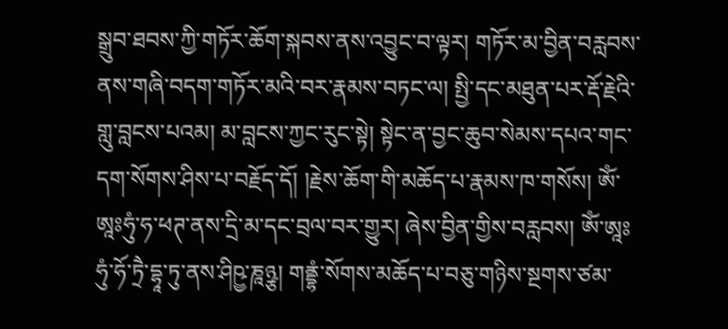སྒྲུབ་ཐབས་ཀྱི་གཏོར་ཆོག་སྐབས་ནས་འབྱུང་བ་ལྟར། གཏོར་མ་བྱིན་བརླབས་ནས་གཞི་བདག་གཏོར་མའི་བར་རྣམས་བཏང་ལ། སྤྱི་དང་མཐུན་པར་རྡོ་རྗེའི་གླུ་བླངས་པའམ། མ་བླངས་ཀྱང་རུང་སྟེ། སྟེང་ན་བྱང་ཆུབ་སེམས་དཔའ་གང་དག་སོགས་ཤིས་པ་བརྗོད་དོ། །རྗེས་ཆོག་གི་མཆོད་པ་རྣམས་ཁ་གསོས། ༀ་ཨཱཿཧུཾ་ཧ་ཕཊ་ནས་དྲི་མ་དང་བྲལ་བར་གྱུར། ཞེས་བྱིན་གྱིས་བརླབས། ༀ་ཨཱཿཧུཾ་ཧོ་ཏྲཻ་དྷཱ་ཏུ་ནས་ཤིཥྱ་ཎཱཉྩ། གནྡྷཾ་སོགས་མཆོད་པ་བཅུ་གཉིས་སྔགས་ཙམ་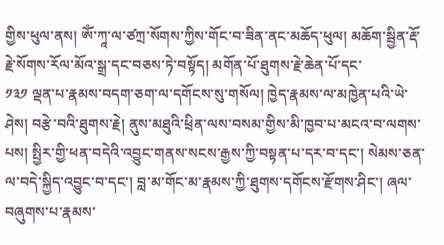གྱིས་ཕུལ་ནས། ༀ་ཀཱ་ལ་ཙཀྲ་སོགས་ཀྱིས་གོང་བ་ཟིན་ནང་མཆོད་ཕུལ། མཆོག་སྦྱིན་རྡོ་རྗེ་སོགས་རོལ་མོའ་སྒྲ་དང་བཅས་ཏེ་བསྟོད། མགོན་པོ་ཐུགས་རྗེ་ཆེན་པོ་དང་
༡༣༡ ལྡན་པ་རྣམས་བདག་ཅག་ལ་དགོངས་སུ་གསོལ། ཁྱེད་རྣམས་ལ་མཁྱེན་པའི་ཡེ་ཤེས། བརྩེ་བའི་ཐུགས་རྗེ། ནུས་མཐུའི་ཕྲིན་ལས་བསམ་གྱིས་མི་ཁྱབ་པ་མངའ་བ་ལགས་པས། སྤྱིར་གྱི་ཕན་བདེའི་འབྱུང་གནས་སངས་རྒྱས་ཀྱི་བསྟན་པ་དར་བ་དང་། སེམས་ཅན་ལ་བདེ་སྐྱིད་འབྱུང་བ་དང་། བླ་མ་གོང་མ་རྣམས་ཀྱི་ཐུགས་དགོངས་རྫོགས་ཤིང་། ཞལ་བཞུགས་པ་རྣམས་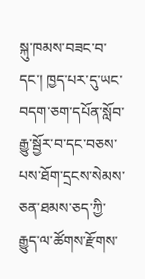སྐུ་ཁམས་བཟང་བ་དང་། ཁྱད་པར་དུ་ཡང་བདག་ཅག་དཔོན་སློབ་རྒྱུ་སྦྱོར་བ་དང་བཅས་པས་ཐོག་དྲངས་སེམས་ཅན་ཐམས་ཅད་ཀྱི་རྒྱུད་ལ་ཚོགས་རྫོགས་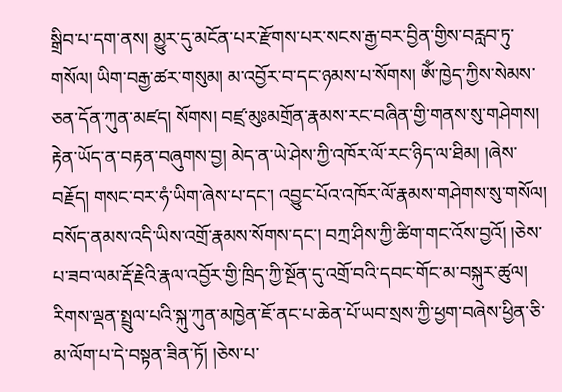སྒྲིབ་པ་དག་ནས། མྱུར་དུ་མངོན་པར་རྫོགས་པར་སངས་རྒྱ་བར་བྱིན་གྱིས་བརླབ་ཏུ་གསོལ། ཡིག་བརྒྱ་ཚར་གསུམ། མ་འབྱོར་བ་དང་ཉམས་པ་སོགས། ༀ་ཁྱེད་ཀྱིས་སེམས་ཅན་དོན་ཀུན་མཛད། སོགས། བཛྲ་མུཿམགྲོན་རྣམས་རང་བཞིན་གྱི་གནས་སུ་གཤེགས། རྟེན་ཡོད་ན་བརྟན་བཞུགས་བྱ། མེད་ན་ཡེ་ཤེས་ཀྱི་འཁོར་ལོ་རང་ཉིད་ལ་ཐིམ། །ཞེས་བརྗོད། གསང་བར་ཧཾ་ཡིག་ཞེས་པ་དང་། འབྱུང་པོའ་འཁོར་ལོ་རྣམས་གཤེགས་སུ་གསོལ། བསོད་ནམས་འདི་ཡིས་འགྲོ་རྣམས་སོགས་དང་། བཀྲ་ཤིས་ཀྱི་ཚིག་གང་འོས་བྱའོ། །ཅེས་པ་ཟབ་ལམ་རྡོ་རྗེའི་རྣལ་འབྱོར་གྱི་ཁྲིད་ཀྱི་སྔོན་དུ་འགྲོ་བའི་དབང་གོང་མ་བསྐུར་ཚུལ། རིགས་ལྡན་སྤྲུལ་པའི་སྐུ་ཀུན་མཁྱེན་ཇོ་ནང་པ་ཆེན་པོ་ཡབ་སྲས་ཀྱི་ཕྱག་བཞེས་ཕྱིན་ཅི་མ་ལོག་པ་དེ་བསྟན་ཟིན་ཏོ། །ཅེས་པ་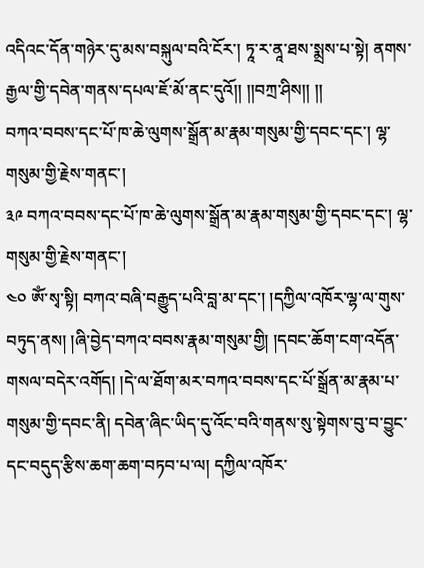འདིའང་དོན་གཉེར་དུ་མས་བསྐུལ་བའི་ངོར་། ཏཱ་ར་ནཱ་ཐས་སྨྲས་པ་སྟེ། ནགས་རྒྱལ་གྱི་དབེན་གནས་དཔལ་ཇོ་མོ་ནང་དུའོ།། །།བཀྲ་ཤིས།། །།
བཀའ་བབས་དང་པོ་ཁ་ཆེ་ལུགས་སྒྲོན་མ་རྣམ་གསུམ་གྱི་དབང་དང་། ལྷ་གསུམ་གྱི་རྗེས་གནང་།
༣༩ བཀའ་བབས་དང་པོ་ཁ་ཆེ་ལུགས་སྒྲོན་མ་རྣམ་གསུམ་གྱི་དབང་དང་། ལྷ་གསུམ་གྱི་རྗེས་གནང་།
༤༠ ༀ་སྭ་སྟི། བཀའ་བཞི་བརྒྱུད་པའི་བླ་མ་དང་། །དཀྱིལ་འཁོར་ལྷ་ལ་གུས་བཏུད་ནས། །ཞི་བྱེད་བཀའ་བབས་རྣམ་གསུམ་གྱི། །དབང་ཆོག་ངག་འདོན་གསལ་བདེར་འགོད། །དེ་ལ་ཐོག་མར་བཀའ་བབས་དང་པོ་སྒྲོན་མ་རྣམ་པ་གསུམ་གྱི་དབང་ནི། དབེན་ཞིང་ཡིད་དུ་འོང་བའི་གནས་སུ་སྟེགས་བུ་བ་བྱུང་དང་བདུད་རྩིས་ཆག་ཆག་བཏབ་པ་ལ། དཀྱིལ་འཁོར་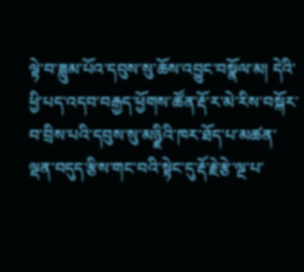ལྟེ་བ་ཟླུམ་པོའ་དབུས་སུ་ཆོས་འབྱུང་བསྣོལ་མ། དེའི་ཕྱི་པད་འདབ་བརྒྱད་ཕྱོགས་ཚོན་རྡོ་ར་མེ་རིས་བསྐོར་བ་བྲིས་པའི་དབུས་སུ་མཉྫིའི་ཁར་ཐོད་པ་མཚན་ལྡན་བདུད་རྩིས་གང་བའི་སྟེང་དུ་རྡོ་རྗེ་རྩེ་ལྔ་པ་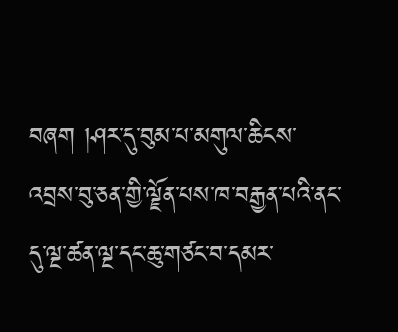བཞག །ཤར་དུ་བུམ་པ་མགུལ་ཆིངས་འབྲས་བུ་ཅན་གྱི་ལྗོན་པས་ཁ་བརྒྱན་པའི་ནང་དུ་ལྔ་ཚན་ལྔ་དང་ཆུ་གཙང་བ་དམར་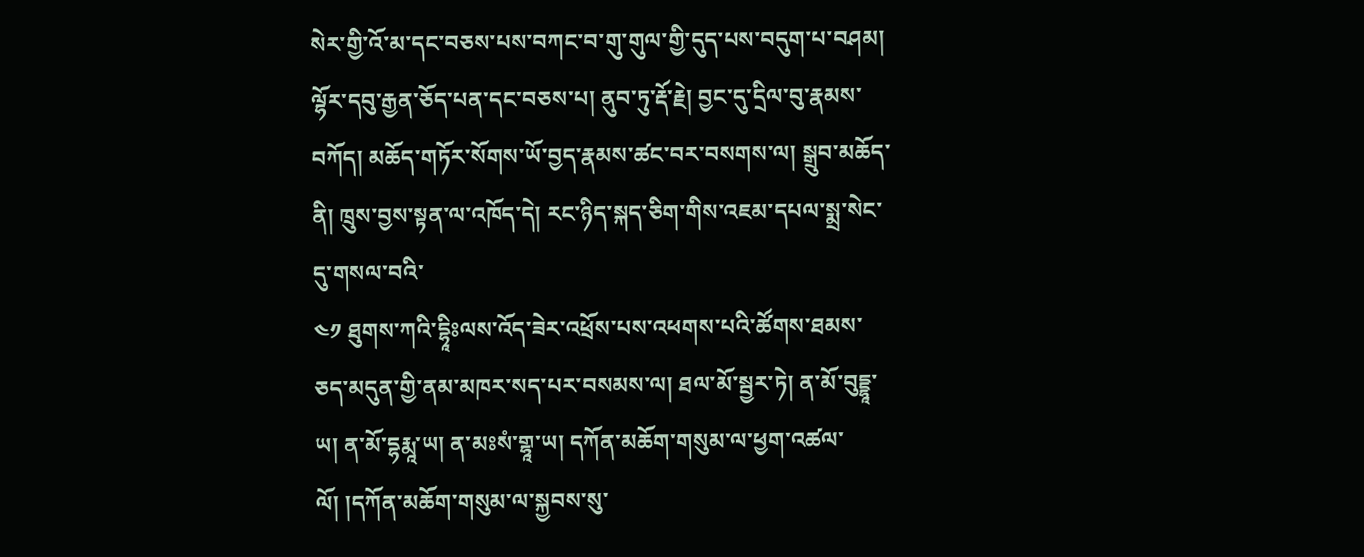སེར་གྱི་འོ་མ་དང་བཅས་པས་བཀང་བ་གུ་གུལ་གྱི་དུད་པས་བདུག་པ་བཤམ། ལྷོར་དབུ་རྒྱན་ཅོད་པན་དང་བཅས་པ། ནུབ་ཏུ་རྡོ་རྗེ། བྱང་དུ་དྲིལ་བུ་རྣམས་བཀོད། མཆོད་གཏོར་སོགས་ཡོ་བྱད་རྣམས་ཚང་བར་བསགས་ལ། སྒྲུབ་མཆོད་ནི། ཁྲུས་བྱས་སྟན་ལ་འཁོད་དེ། རང་ཉིད་སྐད་ཅིག་གིས་འཇམ་དཔལ་སྨྲ་སེང་དུ་གསལ་བའི་
༤༡ ཐུགས་ཀའི་དྷཱིཿལས་འོད་ཟེར་འཕྲོས་པས་འཕགས་པའི་ཚོགས་ཐམས་ཅད་མདུན་གྱི་ནམ་མཁར་སད་པར་བསམས་ལ། ཐལ་མོ་སྦྱར་ཏེ། ན་མོ་བུདྡྷཱ་ཡ། ན་མོ་དྷརྨཱ་ཡ། ན་མཿསཾ་གྷཱ་ཡ། དཀོན་མཆོག་གསུམ་ལ་ཕྱག་འཚལ་ལོ། །དཀོན་མཆོག་གསུམ་ལ་སྐྱབས་སུ་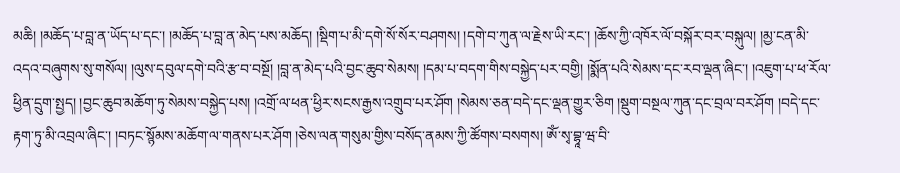མཆི། །མཆོད་པ་བླ་ན་ཡོད་པ་དང་། །མཆོད་པ་བླ་ན་མེད་པས་མཆོད། །སྡིག་པ་མི་དགེ་སོ་སོར་བཤགས། །དགེ་བ་ཀུན་ལ་རྗེས་ཡི་རང་། །ཆོས་ཀྱི་འཁོར་ལོ་བསྐོར་བར་བསྐུལ། །མྱ་ངན་མི་འདའ་བཞུགས་སུ་གསོལ། །ལུས་དབུལ་དགེ་བའི་རྩ་བ་བསྔོ། །བླ་ན་མེད་པའི་བྱང་ཆུབ་སེམས། །དམ་པ་བདག་གིས་བསྐྱེད་པར་བགྱི། །སྨོན་པའི་སེམས་དང་རབ་ལྡན་ཞིང་། །འཇུག་པ་ཕ་རོལ་ཕྱིན་དྲུག་སྤྱད། །བྱང་ཆུབ་མཆོག་ཏུ་སེམས་བསྐྱེད་པས། །འགྲོ་ལ་ཕན་ཕྱིར་སངས་རྒྱས་འགྲུབ་པར་ཤོག །སེམས་ཅན་བདེ་དང་ལྡན་གྱུར་ཅིག །སྡུག་བསྔལ་ཀུན་དང་བྲལ་བར་ཤོག །བདེ་དང་རྟག་ཏུ་མི་འབྲལ་ཞིང་། །བཏང་སྙོམས་མཆོག་ལ་གནས་པར་ཤོག །ཅེས་ལན་གསུམ་གྱིས་བསོད་ནམས་ཀྱི་ཚོགས་བསགས། ༀ་སྭ་བྷཱ་ཝ་བི་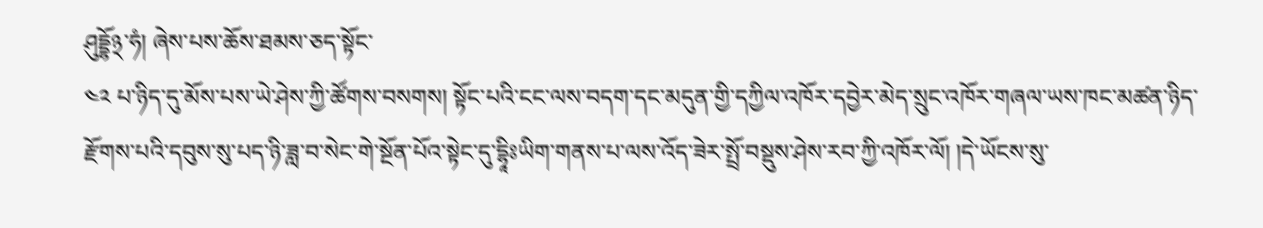ཤུདྡྷོ྅་ཧཾ། ཞེས་པས་ཆོས་ཐམས་ཅད་སྟོང་
༤༢ པ་ཉིད་དུ་མོས་པས་ཡེ་ཤེས་ཀྱི་ཚོགས་བསགས། སྟོང་པའི་ངང་ལས་བདག་དང་མདུན་གྱི་དཀྱིལ་འཁོར་དབྱེར་མེད་སྲུང་འཁོར་གཞལ་ཡས་ཁང་མཚན་ཉིད་རྫོགས་པའི་དབུས་སུ་པད་ཉི་ཟླ་བ་སེང་གེ་སྔོན་པོའ་སྟེང་དུ་དྷཱིཿཡིག་གནས་པ་ལས་འོད་ཟེར་སྤྲོ་བསྡུས་ཤེས་རབ་ཀྱི་འཁོར་ལོ། །དེ་ཡོངས་སུ་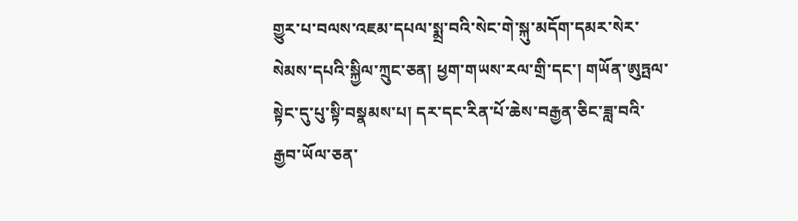གྱུར་པ་བལས་འཇམ་དཔལ་སྨྲ་བའི་སེང་གེ་སྐུ་མདོག་དམར་སེར་སེམས་དཔའི་སྐྱིལ་ཀྲུང་ཅན། ཕྱག་གཡས་རལ་གྲི་དང་། གཡོན་ཨུཏྤལ་སྟེང་དུ་པུ་སྟི་བསྣམས་པ། དར་དང་རིན་པོ་ཆེས་བརྒྱན་ཅིང་ཟླ་བའི་རྒྱབ་ཡོལ་ཅན་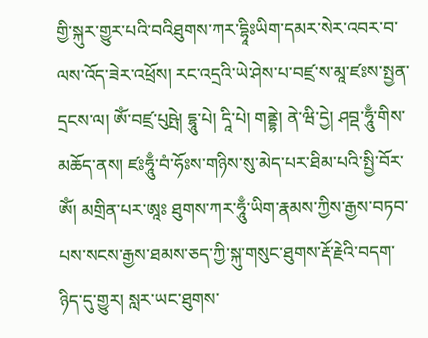གྱི་སྐུར་གྱུར་པའི་བའིཐུགས་ཀར་དྷཱིཿཡིག་དམར་སེར་འབར་བ་ལས་འོད་ཟེར་འཕྲོས། རང་འདྲའི་ཡེ་ཤེས་པ་བཛྲ་ས་མཱ་ཛཿས་སྤྱན་དྲངས་ལ། ༀ་བཛྲ་པུཥྤེ། དྷཱུ་པེ། དཱི་པེ། གནྡྷེ། ནེ་ཝི་དྱེ། ཤབྡ་ཧཱུྃ་གིས་མཆོད་ནས། ཛཿཧཱུྃ་བཾ་ཧོཿས་གཉིས་སུ་མེད་པར་ཐིམ་པའི་སྤྱི་བོར་ༀ། མགྲིན་པར་ཨཱཿ ཐུགས་ཀར་ཧཱུྃ་ཡིག་རྣམས་ཀྱིས་རྒྱས་བཏབ་པས་སངས་རྒྱས་ཐམས་ཅད་ཀྱི་སྐུ་གསུང་ཐུགས་རྡོ་རྗེའི་བདག་ཉིད་དུ་གྱུར། སླར་ཡང་ཐུགས་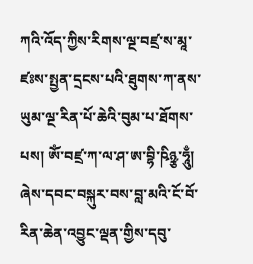ཀའི་འོད་ཀྱིས་རིགས་ལྔ་བཛྲ་ས་མཱ་ཛཿས་སྤྱན་དྲངས་པའི་ཐུགས་ཀ་ནས་ཡུམ་ལྔ་རིན་པོ་ཆེའི་བུམ་པ་ཐོགས་པས། ༀ་བཛྲ་ཀ་ལ་ཤ་ཨ་བྷི་ཥིཉྩ་ཧཱུྃ། ཞེས་དབང་བསྐུར་བས་བླ་མའི་ངོ་བོ་རིན་ཆེན་འབྱུང་ལྡན་གྱིས་དབུ་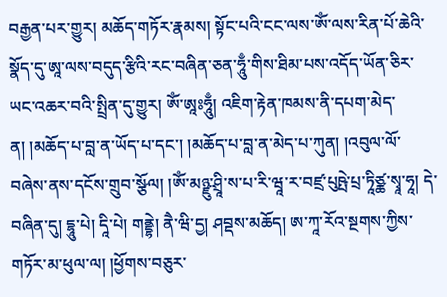བརྒྱན་པར་གྱུར། མཆོད་གཏོར་རྣམས། སྟོང་པའི་ངང་ལས་ༀ་ལས་རིན་པོ་ཆེའི་སྣོད་དུ་ཨཱ་ལས་བདུད་རྩིའི་རང་བཞིན་ཅན་ཧཱུྃ་གིས་ཐིམ་པས་འདོད་ཡོན་ཅིར་ཡང་འཆར་བའི་སྤྲིན་དུ་གྱུར། ༀ་ཨཱཿཧཱུྃ། འཇིག་རྟེན་ཁམས་ནི་དཔག་མེད་ན། །མཆོད་པ་བླ་ན་ཡོད་པ་དང་། །མཆོད་པ་བླ་ན་མེད་པ་ཀུན། །འབུལ་ལོ་བཞེས་ནས་དངོས་གྲུབ་སྩོལ། །ༀ་མཉྫུ་ཤྲཱི་ས་པ་རི་ཝཱ་ར་བཛྲ་པུཥྤེ་པྲ་ཏཱིཙྪ་སྭཱ་ཧཱ། དེ་བཞིན་དུ། དྷཱུ་པེ། དཱི་པེ། གནྡྷེ། ནཻ་ཝི་དྱ། ཤབྡས་མཆོད། ཨ་ཀཱ་རོའ་སྔགས་ཀྱིས་གཏོར་མ་ཕུལ་ལ། །ཕྱོགས་བཅུར་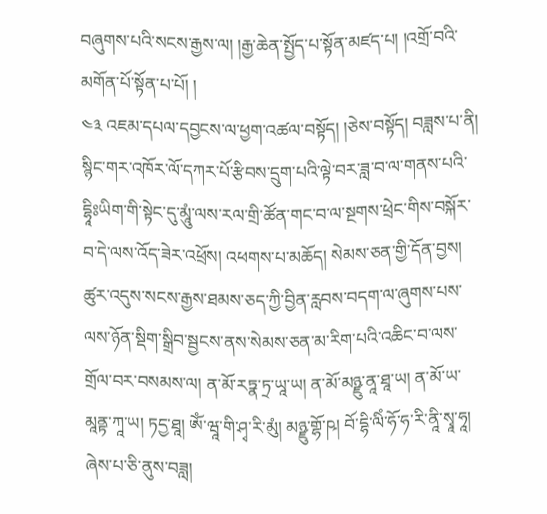བཞུགས་པའི་སངས་རྒྱས་ལ། །རྒྱ་ཆེན་སྤྱོད་པ་སྟོན་མཛད་པ། །འགྲོ་བའི་མགོན་པོ་སྟོན་པ་པོ། །
༤༣ འཇམ་དཔལ་དབྱངས་ལ་ཕྱག་འཚལ་བསྟོད། །ཅེས་བསྟོད། བཟླས་པ་ནི། སྙིང་གར་འཁོར་ལོ་དཀར་པོ་རྩིབས་དྲུག་པའི་ལྟེ་བར་ཟླ་བ་ལ་གནས་པའི་དྷཱིཿཡིག་གི་སྟེང་དུ་མཱུཾ་ལས་རལ་གྲི་ཚོན་གང་བ་ལ་སྔགས་ཕྲེང་གིས་བསྐོར་བ་དེ་ལས་འོད་ཟེར་འཕྲོས། འཕགས་པ་མཆོད། སེམས་ཅན་གྱི་དོན་བྱས། ཚུར་འདུས་སངས་རྒྱས་ཐམས་ཅད་ཀྱི་བྱིན་རླབས་བདག་ལ་ཞུགས་པས་ལས་ཉོན་སྡིག་སྒྲིབ་སྦྱངས་ནས་སེམས་ཅན་མ་རིག་པའི་འཆིང་བ་ལས་གྲོལ་བར་བསམས་ལ། ན་མོ་རཏྣ་ཏྲ་ཡཱ་ཡ། ན་མོ་མཉྫུ་ནཱ་ཐཱ་ཡ། ན་མོ་ཡ་མཱནྟ་ཀཱ་ཡ། ཏདྱ་ཐཱ། ༀ་ཝཱ་གི་ཤྭ་རི་མུཾ། མཉྫུ་གྷོ་ཥ། བོ་དྷི་ལིཾ་ཧོ་ཧ་རི་ནཱི་སྭཱ་ཧཱ། ཞེས་པ་ཅི་ནུས་བཟླ།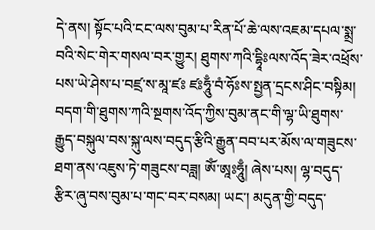དེ་ནས། སྟོང་པའི་ངང་ལས་བུམ་པ་རིན་པོ་ཆེ་ལས་འཇམ་དཔལ་སྨྲ་བའི་སེང་གེར་གསལ་བར་གྱུར། ཐུགས་ཀའི་དྷཱིཿལས་འོད་ཟེར་འཕྲོས་པས་ཡེ་ཤེས་པ་བཛྲ་ས་མཱ་ཛཿ ཛཿཧཱུྃ་བཾ་ཧོཿས་སྤྱན་དྲངས་ཤིང་བསྟིམ། བདག་གི་ཐུགས་ཀའི་སྔགས་འོད་ཀྱིས་བུམ་ནང་གི་ལྷ་ཡི་ཐུགས་རྒྱུད་བསྐུལ་བས་སྐུ་ལས་བདུད་རྩིའི་རྒྱུན་བབ་པར་མོས་ལ་གཟུངས་ཐག་ནས་འཇུས་ཏེ་གཟུངས་བཟླ། ༀ་ཨཱཿཧཱུྃ། ཞེས་པས། ལྷ་བདུད་རྩིར་ཞུ་བས་བུམ་པ་གང་བར་བསམ། ཡང་། མདུན་གྱི་བདུད་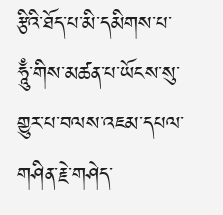རྩིའི་ཐོད་པ་མི་དམིགས་པ་ཧཱུྃ་གིས་མཚན་པ་ཡོངས་སུ་གྱུར་པ་བལས་འཇམ་དཔལ་གཤིན་རྗེ་གཤེད་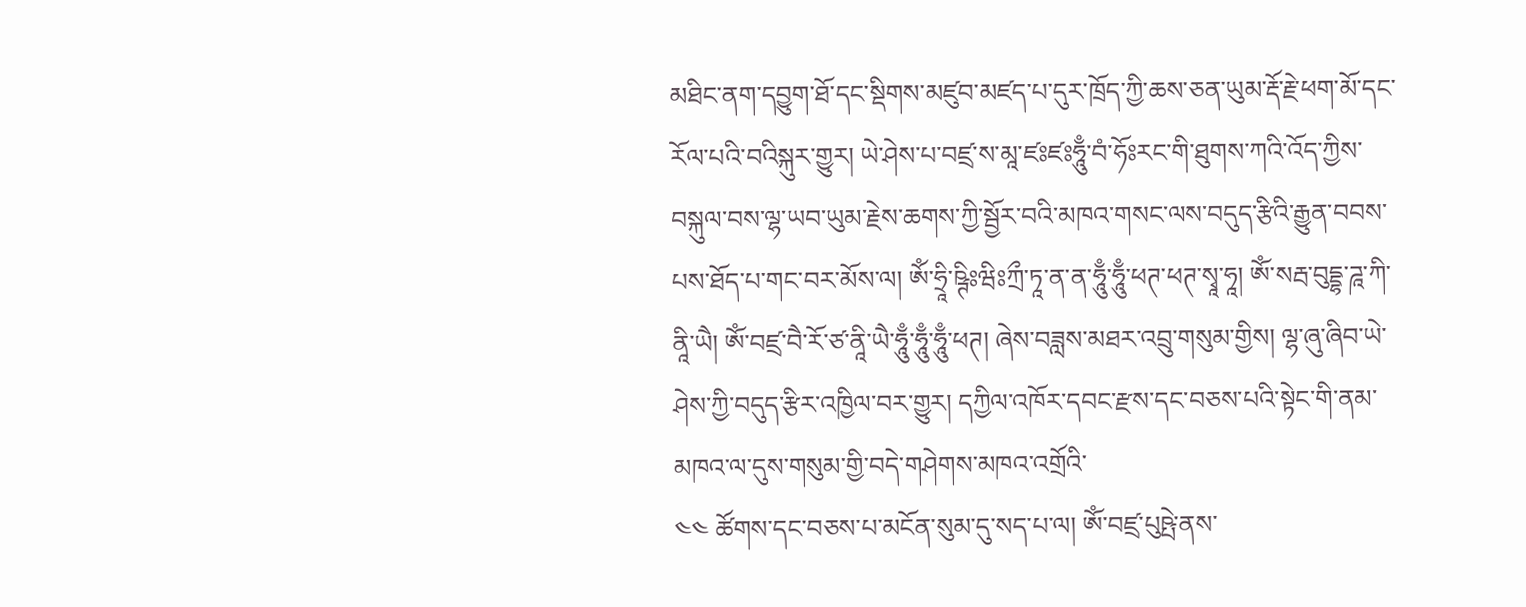མཐིང་ནག་དབྱུག་ཐོ་དང་སྡིགས་མཛུབ་མཛད་པ་དུར་ཁྲོད་ཀྱི་ཆས་ཅན་ཡུམ་རྡོ་རྗེ་ཕག་མོ་དང་རོལ་པའི་བའིསྐུར་གྱུར། ཡེ་ཤེས་པ་བཛྲ་ས་མཱ་ཛཿཛཿཧཱུྃ་བཾ་ཧོཿརང་གི་ཐུགས་ཀའི་འོད་ཀྱིས་བསྐུལ་བས་ལྷ་ཡབ་ཡུམ་རྗེས་ཆགས་ཀྱི་སྦྱོར་བའི་མཁའ་གསང་ལས་བདུད་རྩིའི་རྒྱུན་བབས་པས་ཐོད་པ་གང་བར་མོས་ལ། ༀ་ཧྲཱི་ཥྚིཿཝིཿཀྲྀ་ཏཱ་ན་ན་ཧཱུྃ་ཧཱུྃ་ཕཊ་ཕཊ་སྭཱ་ཧཱ། ༀ་སརྦ་བུདྡྷ་ཌཱ་ཀི་ནཱི་ཡཻ། ༀ་བཛྲ་བཻ་རོ་ཙ་ནཱི་ཡཻ་ཧཱུྃ་ཧཱུྃ་ཧཱུྃ་ཕཊ། ཞེས་བཟླས་མཐར་འབྲུ་གསུམ་གྱིས། ལྷ་ཞུ་ཞིབ་ཡེ་ཤེས་ཀྱི་བདུད་རྩིར་འཁྱིལ་བར་གྱུར། དཀྱིལ་འཁོར་དབང་རྫས་དང་བཅས་པའི་སྟེང་གི་ནམ་མཁའ་ལ་དུས་གསུམ་གྱི་བདེ་གཤེགས་མཁའ་འགྲོའི་
༤༤ ཚོགས་དང་བཅས་པ་མངོན་སུམ་དུ་སད་པ་ལ། ༀ་བཛྲ་པུཥྤེ་ནས་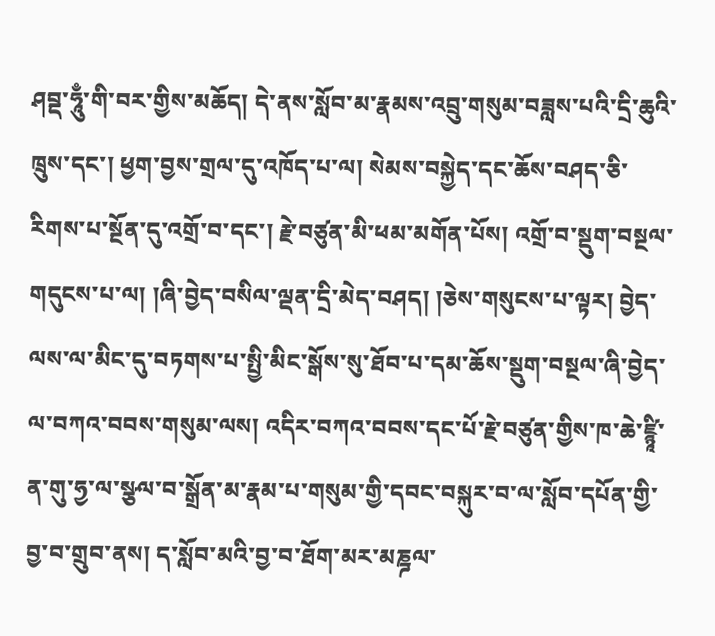ཤབྡ་ཧཱུྃ་གི་བར་གྱིས་མཆོད། དེ་ནས་སློབ་མ་རྣམས་འབྲུ་གསུམ་བཟླས་པའི་དྲི་ཆུའི་ཁྲུས་དང་། ཕྱག་བྱས་གྲལ་དུ་འཁོད་པ་ལ། སེམས་བསྐྱེད་དང་ཆོས་བཤད་ཅི་རིགས་པ་སྔོན་དུ་འགྲོ་བ་དང་། རྗེ་བཙུན་མི་ཕམ་མགོན་པོས། འགྲོ་བ་སྡུག་བསྔལ་གདུངས་པ་ལ། །ཞི་བྱེད་བསིལ་ལྡན་དྲི་མེད་བཤད། །ཅེས་གསུངས་པ་ལྟར། བྱེད་ལས་ལ་མིང་དུ་བཏགས་པ་སྤྱི་མིང་སྒོས་སུ་ཐོབ་པ་དམ་ཆོས་སྡུག་བསྔལ་ཞི་བྱེད་ལ་བཀའ་བབས་གསུམ་ལས། འདིར་བཀའ་བབས་དང་པོ་རྗེ་བཙུན་གྱིས་ཁ་ཆེ་ཛྙཱི་ན་གུ་ཧྱ་ལ་སྩལ་བ་སྒྲོན་མ་རྣམ་པ་གསུམ་གྱི་དབང་བསྐུར་བ་ལ་སློབ་དཔོན་གྱི་བྱ་བ་གྲུབ་ནས། ད་སློབ་མའི་བྱ་བ་ཐོག་མར་མཎྜལ་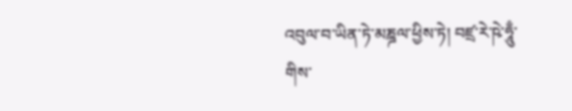འབུལ་བ་ཡིན་ཏེ་མཎྜལ་ཕྱིས་ཏེ། བཛྲ་རེ་ཥེ་ཧཱུྃ་གིས་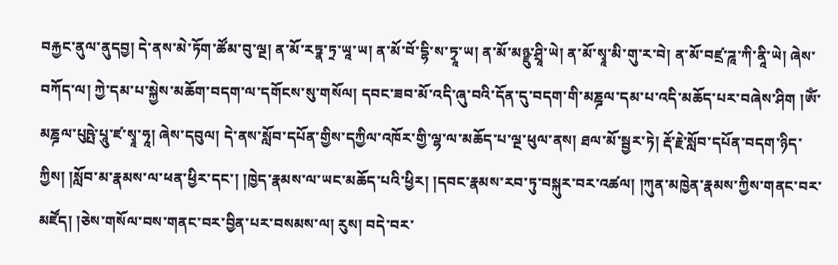བརྐྱང་ནུལ་ནུདབྱ། དེ་ནས་མེ་ཏོག་ཚོམ་བུ་ལྔ། ན་མོ་རཏྣ་ཏྲ་ཡཱ་ཡ། ན་མོ་བོ་དྷི་ས་ཏྭཱ་ཡ། ན་མོ་མཉྫུ་ཤྲཱི་ཡེ། ན་མོ་སྭཱ་མི་གུ་ར་བེ། ན་མོ་བཛྲ་ཌཱ་ཀི་ནཱི་ཡེ། ཞེས་བཀོད་ལ། ཀྱེ་དམ་པ་སྐྱེས་མཆོག་བདག་ལ་དགོངས་སུ་གསོལ། དབང་ཟབ་མོ་འདི་ཞུ་བའི་དོན་དུ་བདག་གི་མཎྜལ་དམ་པ་འདི་མཆོད་པར་བཞེས་ཤིག །ༀ་མཎྜལ་པུཥྤེ་པཱུ་ཛ་སྭཱ་ཧཱ། ཞེས་དབུལ། དེ་ནས་སློབ་དཔོན་གྱིས་དཀྱིལ་འཁོར་གྱི་ལྷ་ལ་མཆོད་པ་ལྔ་ཕུལ་ནས། ཐལ་མོ་སྦྱར་ཏེ། རྡོ་རྗེ་སློབ་དཔོན་བདག་ཉིད་ཀྱིས། །སློབ་མ་རྣམས་ལ་ཕན་ཕྱིར་དང་། །ཁྱེད་རྣམས་ལ་ཡང་མཆོད་པའི་ཕྱིར། །དབང་རྣམས་རབ་ཏུ་བསྐུར་བར་འཚལ། །ཀུན་མཁྱེན་རྣམས་ཀྱིས་གནང་བར་མཛོད། །ཅེས་གསོལ་བས་གནང་བར་བྱིན་པར་བསམས་ལ། རུས། བདེ་བར་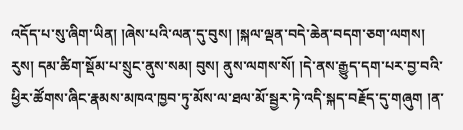འདོད་པ་སུ་ཞིག་ཡིན། །ཞེས་པའི་ལན་དུ་བུས། །སྐལ་ལྡན་བདེ་ཆེན་བདག་ཅག་ལགས། རུས། དམ་ཚིག་སྡོམ་པ་སྲུང་ནུས་སམ། བུས། ནུས་ལགས་སོ། །དེ་ནས་རྒྱུད་དག་པར་བྱ་བའི་ཕྱིར་ཚོགས་ཞིང་རྣམས་མཁའ་ཁྱབ་ཏུ་མོས་ལ་ཐལ་མོ་སྦྱར་ཏེ་འདི་སྐད་བརྗོད་དུ་གཞུག །ན་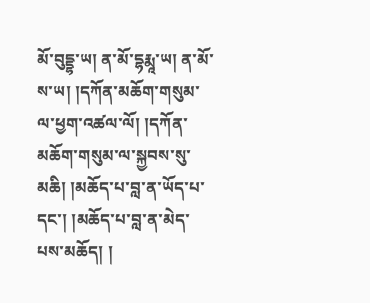མོ་བུདྡྷ་ཡ། ན་མོ་དྷརྨཱ་ཡ། ན་མོ་ས་ཡ། །དཀོན་མཆོག་གསུམ་ལ་ཕྱག་འཚལ་ལོ། །དཀོན་མཆོག་གསུམ་ལ་སྐྱབས་སུ་མཆི། །མཆོད་པ་བླ་ན་ཡོད་པ་དང་། །མཆོད་པ་བླ་ན་མེད་པས་མཆོད། །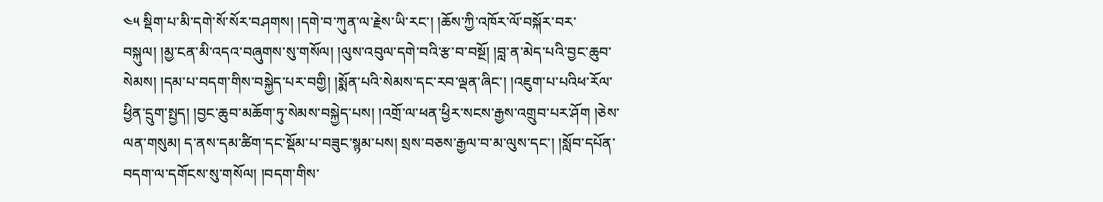༤༥ སྡིག་པ་མི་དགེ་སོ་སོར་བཤགས། །དགེ་བ་ཀུན་ལ་རྗེས་ཡི་རང་། །ཆོས་ཀྱི་འཁོར་ལོ་བསྐོར་བར་བསྐུལ། །མྱ་ངན་མི་འདའ་བཞུགས་སུ་གསོལ། །ལུས་འབུལ་དགེ་བའི་རྩ་བ་བསྔོ། །བླ་ན་མེད་པའི་བྱང་ཆུབ་སེམས། །དམ་པ་བདག་གིས་བསྐྱེད་པར་བགྱི། །སྨོན་པའི་སེམས་དང་རབ་ལྡན་ཞིང་། །འཇུག་པ་པའིཕ་རོལ་ཕྱིན་དྲུག་སྤྱད། །བྱང་ཆུབ་མཆོག་ཏུ་སེམས་བསྐྱེད་པས། །འགྲོ་ལ་ཕན་ཕྱིར་སངས་རྒྱས་འགྲུབ་པར་ཤོག །ཅེས་ལན་གསུམ། ད་ནས་དམ་ཚིག་དང་སྡོམ་པ་བཟུང་སྙམ་པས། སྲས་བཅས་རྒྱལ་བ་མ་ལུས་དང་། །སློབ་དཔོན་བདག་ལ་དགོངས་སུ་གསོལ། །བདག་གིས་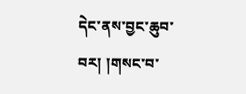དེང་ནས་བྱང་ཆུབ་བར། །གསང་བ་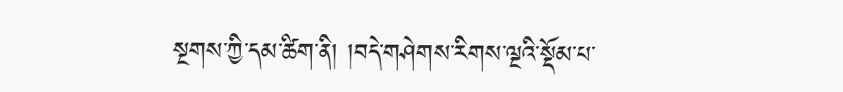སྔགས་ཀྱི་དམ་ཚིག་ནི། །བདེ་གཤེགས་རིགས་ལྔའི་སྡོམ་པ་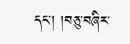དང་། །བཅུ་བཞིར་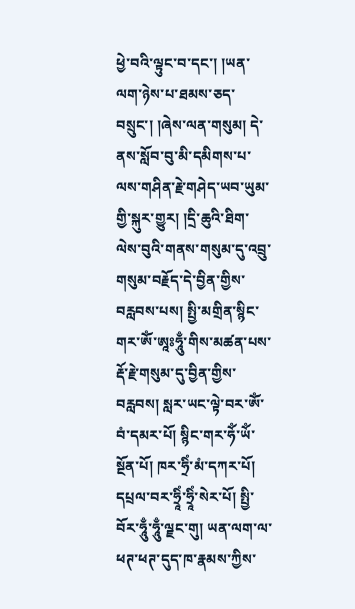ཕྱེ་བའི་ལྟུང་བ་དང་། །ཡན་ལག་ཉེས་པ་ཐམས་ཅད་བསྲུང་། །ཞེས་ལན་གསུམ། དེ་ནས་སློབ་བུ་མི་དམིགས་པ་ལས་གཤིན་རྗེ་གཤེད་ཡབ་ཡུམ་གྱི་སྐུར་གྱུར། །དྲི་ཆུའི་ཐིག་ལེས་བུའི་གནས་གསུམ་དུ་འབྲུ་གསུམ་བརྗོད་དེ་བྱིན་གྱིས་བརླབས་པས། སྤྱི་མགྲིན་སྙིང་གར་ༀ་ཨཱཿཧཱུྃ་གིས་མཚན་པས་རྡོ་རྗེ་གསུམ་དུ་བྱིན་གྱིས་བརླབས། སླར་ཡང་ལྟེ་བར་ༀ་བཾ་དམར་པོ། སྙིང་གར་ཧོཾ་ཡོཾ་སྔོན་པོ། ཁར་ཧྲིཾ་མཾ་དཀར་པོ། དཔྲལ་བར་ཧྲཱིཾ་ཧྲཱིཾ་སེར་པོ། སྤྱི་བོར་ཧཱུྃ་ཧཱུྃ་ལྗང་གུ། ཡན་ལག་ལ་ཕཊ་ཕཊ་དུད་ཁ་རྣམས་ཀྱིས་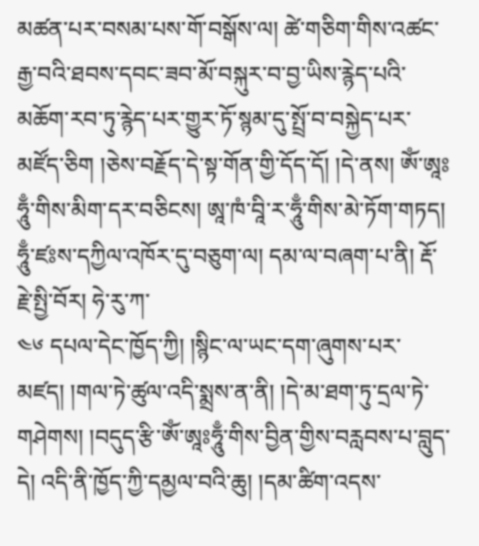མཚན་པར་བསམ་པས་གོ་བསྒོས་ལ། ཚེ་གཅིག་གིས་འཚང་རྒྱ་བའི་ཐབས་དབང་ཟབ་མོ་བསྐུར་བ་བྱ་ཡིས་རྙེད་པའི་མཆོག་རབ་ཏུ་རྙེད་པར་གྱུར་ཏོ་སྙམ་དུ་སྤྲོ་བ་བསྐྱེད་པར་མཛོད་ཅིག །ཅེས་བརྗོད་དེ་སྟ་གོན་གྱི་དོད་དོ། །དེ་ནས། ༀ་ཨཱཿཧཱུྃ་གིས་མིག་དར་བཅིངས། ཨཱ་ཁཾ་བཱི་ར་ཧཱུྃ་གིས་མེ་ཏོག་གཏད། ཧཱུྃ་ཛཿས་དཀྱིལ་འཁོར་དུ་བཅུག་ལ། དམ་ལ་བཞག་པ་ནི། རྡོ་རྗེ་སྤྱི་བོར། ཧེ་རུ་ཀ་
༤༦ དཔལ་དེང་ཁྱོད་ཀྱི། །སྙིང་ལ་ཡང་དག་ཞུགས་པར་མཛད། །གལ་ཏེ་ཚུལ་འདི་སྨྲས་ན་ནི། །དེ་མ་ཐག་ཏུ་དྲལ་ཏེ་གཤེགས། །བདུད་རྩི་ༀ་ཨཱཿཧཱུྃ་གིས་བྱིན་གྱིས་བརླབས་པ་བླུད་དེ། འདི་ནི་ཁྱོད་ཀྱི་དམྱལ་བའི་ཆུ། །དམ་ཚིག་འདས་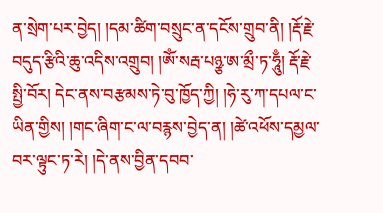ན་སྲེག་པར་བྱེད། །དམ་ཚིག་བསྲུང་ན་དངོས་གྲུབ་ནི། །རྡོ་རྗེ་བདུད་རྩིའི་ཆུ་འདིས་འགྲུབ། །ༀ་སརྦ་པཉྩ་ཨ་མྲྀ་ཏ་ཧཱུྃ། རྡོ་རྗེ་སྤྱི་བོར། དེང་ནས་བརྩམས་ཏེ་བུ་ཁྱོད་ཀྱི། །ཧེ་རུ་ཀ་དཔལ་ང་ཡིན་གྱིས། །གང་ཞིག་ང་ལ་བརྙས་བྱེད་ན། །ཚེ་འཕོས་དམྱལ་བར་ལྟུང་ཏ་རེ། །དེ་ནས་བྱིན་དབབ་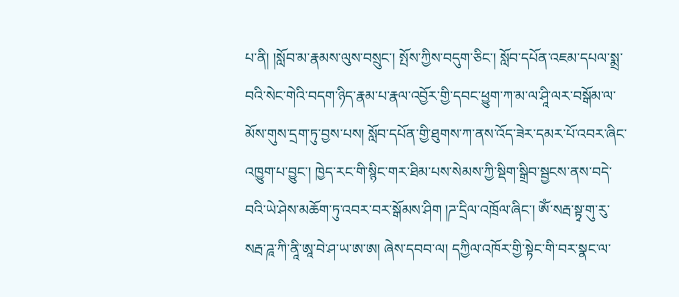པ་ནི། །སློབ་མ་རྣམས་ལུས་བསྲུང་། སྤོས་ཀྱིས་བདུག་ཅིང་། སློབ་དཔོན་འཇམ་དཔལ་སྨྲ་བའི་སེང་གེའི་བདག་ཉིད་རྣམ་པ་རྣལ་འབྱོར་གྱི་དབང་ཕྱུག་ཀ་མ་ལ་ཤཱི་ལར་བསྒོམ་ལ་མོས་གུས་དྲག་ཏུ་བྱས་པས། སློབ་དཔོན་གྱི་ཐུགས་ཀ་ནས་འོད་ཟེར་དམར་པོ་འབར་ཞིང་འཁྱུག་པ་བྱུང་། ཁྱེད་རང་གི་སྙིང་གར་ཐིམ་པས་སེམས་ཀྱི་སྡིག་སྒྲིབ་སྦྱངས་ནས་བདེ་བའི་ཡེ་ཤེས་མཆོག་ཏུ་འབར་བར་སྒོམས་ཤིག །ཌ་དྲིལ་འཁྲོལ་ཞིང་། ༀ་སརྦ་སྟྭ་གུ་རུ་སརྦ་ཌཱ་ཀི་ནཱི་ཨཱ་བེ་ཤ་ཡ་ཨ་ཨ། ཞེས་དབབ་ལ། དཀྱིལ་འཁོར་གྱི་སྟེང་གི་བར་སྣང་ལ་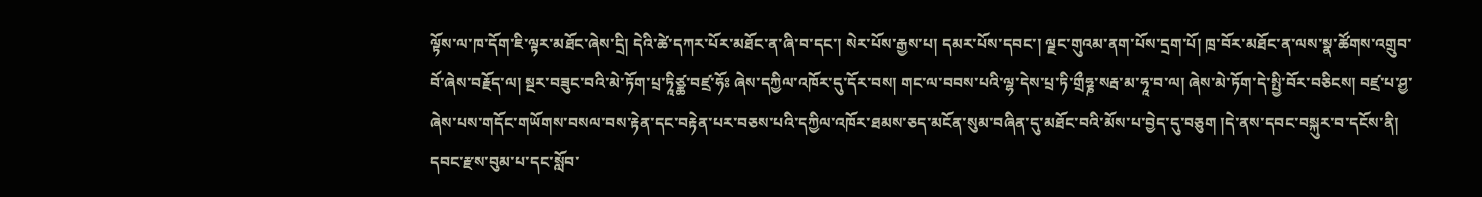ལྟོས་ལ་ཁ་དོག་ཇི་ལྟར་མཐོང་ཞེས་དྲི། དེའི་ཚེ་དཀར་པོར་མཐོང་ན་ཞི་བ་དང་། སེར་པོས་རྒྱས་པ། དམར་པོས་དབང་། ལྗང་གུའམ་ནག་པོས་དྲག་པོ། ཁྲ་བོར་མཐོང་ན་ལས་སྣ་ཚོགས་འགྲུབ་བོ་ཞེས་བརྗོད་ལ། སྔར་བཟུང་བའི་མེ་ཏོག་པྲ་ཏཱིཙྪ་བཛྲ་ཧོཿ ཞེས་དཀྱིལ་འཁོར་དུ་དོར་བས། གང་ལ་བབས་པའི་ལྷ་དེས་པྲ་ཏི་གྲྀཧྞ་སརྦ་མ་ཧཱ་བ་ལ། ཞེས་མེ་ཏོག་དེ་སྤྱི་བོར་བཅིངས། བཛྲ་པ་ཤྱ་ཞེས་པས་གདོང་གཡོགས་བསལ་བས་རྟེན་དང་བརྟེན་པར་བཅས་པའི་དཀྱིལ་འཁོར་ཐམས་ཅད་མངོན་སུམ་བཞིན་དུ་མཐོང་བའི་མོས་པ་བྱེད་དུ་བཅུག །དེ་ནས་དབང་བསྐུར་བ་དངོས་ནི། དབང་རྫས་བུམ་པ་དང་སློབ་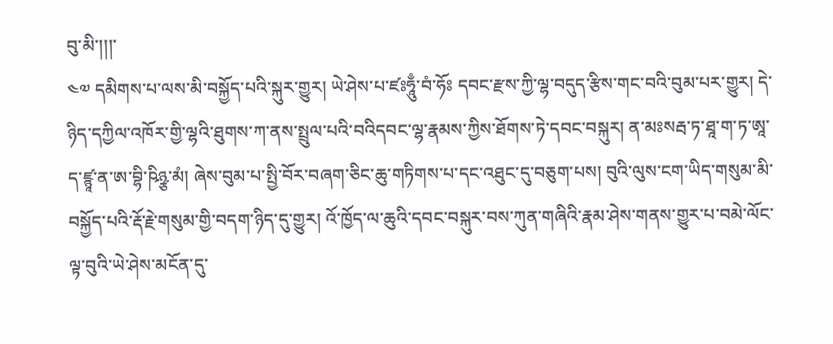བུ་མི་།།།་
༤༧ དམིགས་པ་ལས་མི་བསྐྱོད་པའི་སྐུར་གྱུར། ཡེ་ཤེས་པ་ཛཿཧཱུྃ་བཾ་ཧོཿ དབང་རྫས་ཀྱི་ལྷ་བདུད་རྩིས་གང་བའི་བུམ་པར་གྱུར། དེ་ཉིད་དཀྱིལ་འཁོར་གྱི་ལྷའི་ཐུགས་ཀ་ནས་སྤྲུལ་པའི་བའིདབང་ལྷ་རྣམས་ཀྱིས་ཐོགས་ཏེ་དབང་བསྐུར། ན་མཿསརྦ་ཏ་ཐཱ་ག་ཏ་ཨཱ་ད་ཛྙཱ་ན་ཨ་བྷི་ཥིཉྩ་མཾ། ཞེས་བུམ་པ་སྤྱི་བོར་བཞག་ཅིང་ཆུ་གཏིགས་པ་དང་འཐུང་དུ་བཅུག་པས། བུའི་ལུས་ངག་ཡིད་གསུམ་མི་བསྐྱོད་པའི་རྡོ་རྗེ་གསུམ་གྱི་བདག་ཉིད་དུ་གྱུར། འོ་ཁྱོད་ལ་ཆུའི་དབང་བསྐུར་བས་ཀུན་གཞིའི་རྣམ་ཤེས་གནས་གྱུར་པ་བམེ་ལོང་ལྟ་བུའི་ཡེ་ཤེས་མངོན་དུ་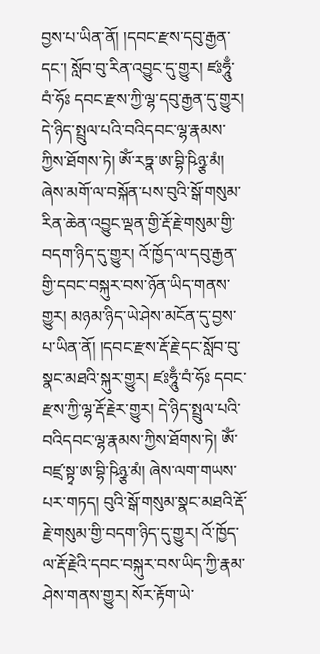བྱས་པ་ཡིན་ནོ། །དབང་རྫས་དབུ་རྒྱན་དང་། སློབ་བུ་རིན་འབྱུང་དུ་གྱུར། ཛཿཧཱུྃ་བཾ་ཧོཿ དབང་རྫས་ཀྱི་ལྷ་དབུ་རྒྱན་དུ་གྱུར། དེ་ཉིད་སྤྲུལ་པའི་བའིདབང་ལྷ་རྣམས་ཀྱིས་ཐོགས་ཏེ། ༀ་རཏྣ་ཨ་བྷི་ཥིཉྩ་མཾ། ཞེས་མགོ་ལ་བསྐོན་པས་བུའི་སྒོ་གསུམ་རིན་ཆེན་འབྱུང་ལྡན་གྱི་རྡོ་རྗེ་གསུམ་གྱི་བདག་ཉིད་དུ་གྱུར། འོ་ཁྱོད་ལ་དབུ་རྒྱན་གྱི་དབང་བསྐུར་བས་ཉོན་ཡིད་གནས་གྱུར། མཉམ་ཉིད་ཡེ་ཤེས་མངོན་དུ་བྱས་པ་ཡིན་ནོ། །དབང་རྫས་རྡོ་རྗེ་དང་སློབ་བུ་སྣང་མཐའི་སྐུར་གྱུར། ཛཿཧཱུྃ་བཾ་ཧོཿ དབང་རྫས་ཀྱི་ལྷ་རྡོ་རྗེར་གྱུར། དེ་ཉིད་སྤྲུལ་པའི་བའིདབང་ལྷ་རྣམས་ཀྱིས་ཐོགས་ཏེ། ༀ་བཛྲ་སྟྭ་ཨ་བྷི་ཥིཉྩ་མཾ། ཞེས་ལག་གཡས་པར་གཏད། བུའི་སྒོ་གསུམ་སྣང་མཐའི་རྡོ་རྗེ་གསུམ་གྱི་བདག་ཉིད་དུ་གྱུར། འོ་ཁྱོད་ལ་རྡོ་རྗེའི་དབང་བསྐུར་བས་ཡིད་ཀྱི་རྣམ་ཤེས་གནས་གྱུར། སོར་རྟོག་ཡེ་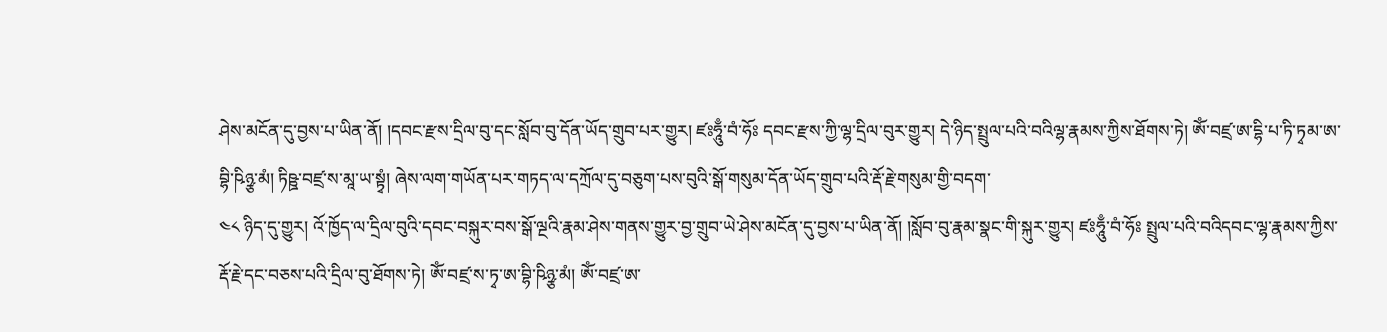ཤེས་མངོན་དུ་བྱས་པ་ཡིན་ནོ། །དབང་རྫས་དྲིལ་བུ་དང་སློབ་བུ་དོན་ཡོད་གྲུབ་པར་གྱུར། ཛཿཧཱུྃ་བཾ་ཧོཿ དབང་རྫས་ཀྱི་ལྷ་དྲིལ་བུར་གྱུར། དེ་ཉིད་སྤྲུལ་པའི་བའིལྷ་རྣམས་ཀྱིས་ཐོགས་ཏེ། ༀ་བཛྲ་ཨ་དྷི་པ་ཏི་ཏྭམ་ཨ་བྷི་ཥིཉྩ་མཾ། ཏིཥྛ་བཛྲ་ས་མཱ་ཡ་སྟྭཾ། ཞེས་ལག་གཡོན་པར་གཏད་ལ་དཀྲོལ་དུ་བཅུག་པས་བུའི་སྒོ་གསུམ་དོན་ཡོད་གྲུབ་པའི་རྡོ་རྗེ་གསུམ་གྱི་བདག་
༤༨ ཉིད་དུ་གྱུར། འོ་ཁྱོད་ལ་དྲིལ་བུའི་དབང་བསྐུར་བས་སྒོ་ལྔའི་རྣམ་ཤེས་གནས་གྱུར་བྱ་གྲུབ་ཡེ་ཤེས་མངོན་དུ་བྱས་པ་ཡིན་ནོ། །སློབ་བུ་རྣམ་སྣང་གི་སྐུར་གྱུར། ཛཿཧཱུྃ་བཾ་ཧོཿ སྤྲུལ་པའི་བའིདབང་ལྷ་རྣམས་ཀྱིས་རྡོ་རྗེ་དང་བཅས་པའི་དྲིལ་བུ་ཐོགས་ཏེ། ༀ་བཛྲ་ས་ཏྭ་ཨ་བྷི་ཥིཉྩ་མཾ། ༀ་བཛྲ་ཨ་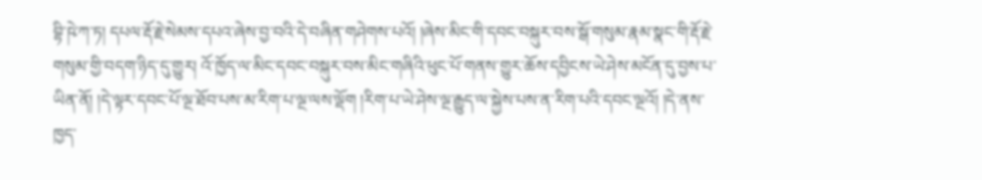བྷི་ཥེ་ཀ་ཏ། དཔལ་རྡོ་རྗེ་སེམས་དཔའ་ཞེས་བྱ་བའི་དེ་བཞིན་གཤེགས་པའོ། །ཞེས་མིང་གི་དབང་བསྐུར་བས་སྒོ་གསུམ་རྣམ་སྣང་གི་རྡོ་རྗེ་གསུམ་གྱི་བདག་ཉིད་དུ་གྱུར། འོ་ཁྱོད་ལ་མིང་དབང་བསྐུར་བས་མིང་གཞིའི་ཕུང་པོ་གནས་གྱུར་ཆོས་དབྱིངས་ཡེ་ཤེས་མངོན་དུ་བྱས་པ་ཡིན་ནོ། །དེ་ལྟར་དབང་པོ་ལྔ་ཐོབ་པས་མ་རིག་པ་ལྔ་ལས་ལྡོག །རིག་པ་ཡེ་ཤེས་ལྔ་རྒྱུད་ལ་སྐྱེས་པས་ན་རིག་པའི་དབང་ལྔའོ། །དེ་ནས་ཁྱད་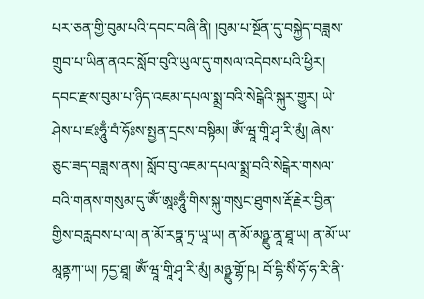པར་ཅན་གྱི་བུམ་པའི་དབང་བཞི་ནི། །བུམ་པ་སྔོན་དུ་བསྐྱེད་བཟླས་གྲུབ་པ་ཡིན་ནའང་སློབ་བུའི་ཡུལ་དུ་གསལ་འདེབས་པའི་ཕྱིར། དབང་རྫས་བུམ་པ་ཉིད་འཇམ་དཔལ་སྨྲ་བའི་སེངྒེའི་སྐུར་གྱུར། ཡེ་ཤེས་པ་ཛཿཧཱུྃ་བཾ་ཧོཿས་སྤྱན་དྲངས་བསྟིམ། ༀ་ཝཱ་གཱི་ཤྭ་རི་མུཾ། ཞེས་ཅུང་ཟད་བཟླས་ནས། སློབ་བུ་འཇམ་དཔལ་སྨྲ་བའི་སེངྒེར་གསལ་བའི་གནས་གསུམ་དུ་ༀ་ཨཱཿཧཱུྃ་གིས་སྐུ་གསུང་ཐུགས་རྡོ་རྗེར་བྱིན་གྱིས་བརླབས་པ་ལ། ན་མོ་རཏྣ་ཏྲ་ཡཱ་ཡ། ན་མོ་མཉྫུ་ནཱ་ཐཱ་ཡ། ན་མོ་ཡ་མཱནྟཀ་ཡ། ཏདྱ་ཐཱ། ༀ་ཝཱ་གཱི་ཤྭ་རི་མུཾ། མཉྫུ་གྷོ་ཥ། བོ་དྷི་སིཾ་ཧོ་ཧ་རི་ནི་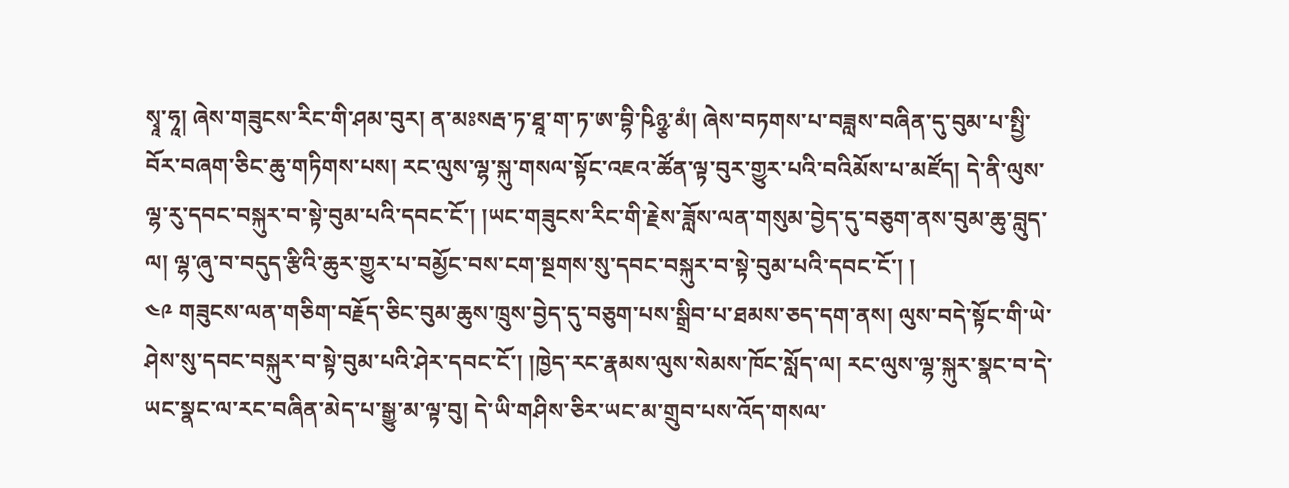སྭཱ་ཧཱ། ཞེས་གཟུངས་རིང་གི་ཤམ་བུར། ན་མཿསརྦ་ཏ་ཐཱ་ག་ཏ་ཨ་བྷི་ཥིཉྩ་མཾ། ཞེས་བཏགས་པ་བཟླས་བཞིན་དུ་བུམ་པ་སྤྱི་བོར་བཞག་ཅིང་ཆུ་གཏིགས་པས། རང་ལུས་ལྷ་སྐུ་གསལ་སྟོང་འཇའ་ཚོན་ལྟ་བུར་གྱུར་པའི་བའིམོས་པ་མཛོད། དེ་ནི་ལུས་ལྷ་རུ་དབང་བསྐུར་བ་སྟེ་བུམ་པའི་དབང་ངོ་། །ཡང་གཟུངས་རིང་གི་རྗེས་ཟློས་ལན་གསུམ་བྱེད་དུ་བཅུག་ནས་བུམ་ཆུ་བླུད་ལ། ལྷ་ཞུ་བ་བདུད་རྩིའི་ཆུར་གྱུར་པ་བམྱོང་བས་ངག་སྔགས་སུ་དབང་བསྐུར་བ་སྟེ་བུམ་པའི་དབང་ངོ་། །
༤༩ གཟུངས་ལན་གཅིག་བརྗོད་ཅིང་བུམ་ཆུས་ཁྲུས་བྱེད་དུ་བཅུག་པས་སྒྲིབ་པ་ཐམས་ཅད་དག་ནས། ལུས་བདེ་སྟོང་གི་ཡེ་ཤེས་སུ་དབང་བསྐུར་བ་སྟེ་བུམ་པའི་ཤེར་དབང་ངོ་། །ཁྱེད་རང་རྣམས་ལུས་སེམས་ཁོང་སློད་ལ། རང་ལུས་ལྷ་སྐུར་སྣང་བ་དེ་ཡང་སྣང་ལ་རང་བཞིན་མེད་པ་སྒྱུ་མ་ལྟ་བུ། དེ་ཡི་གཤིས་ཅིར་ཡང་མ་གྲུབ་པས་འོད་གསལ་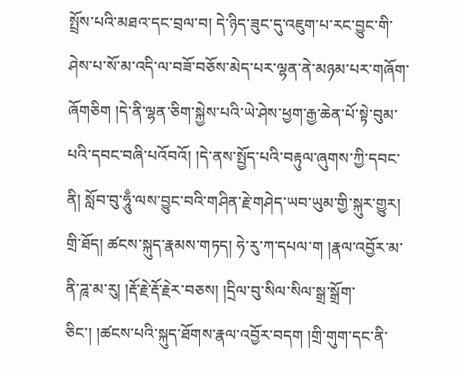སྤྲོས་པའི་མཐའ་དང་བྲལ་བ། དེ་ཉིད་ཟུང་དུ་འཇུག་པ་རང་བྱུང་གི་ཤེས་པ་སོ་མ་འདི་ལ་བཟོ་བཅོས་མེད་པར་ལྷན་ནེ་མཉམ་པར་གཞོག་ཞོགཅིག །དེ་ནི་ལྷན་ཅིག་སྐྱེས་པའི་ཡེ་ཤེས་ཕྱག་རྒྱ་ཆེན་པོ་སྟེ་བུམ་པའི་དབང་བཞི་པའོབའོ། །དེ་ནས་སྤྱོད་པའི་བརྟུལ་ཞུགས་ཀྱི་དབང་ནི། སློབ་བུ་ཧཱུྃ་ལས་བྱུང་བའི་གཤིན་རྗེ་གཤེད་ཡབ་ཡུམ་གྱི་སྐུར་གྱུར། གྲི་ཐོད། ཚངས་སྐུད་རྣམས་གཏད། ཧེ་རུ་ཀ་དཔལ་ག །རྣལ་འབྱོར་མ་ནི་ཌཱ་མ་རུ། །རྡོ་རྗེ་རྡོ་རྗེར་བཅས། །དྲིལ་བུ་སིལ་སིལ་སྒྲ་སྒྲོག་ཅིང་། །ཚངས་པའི་སྐུད་ཐོགས་རྣལ་འབྱོར་བདག །གྲི་གུག་དང་ནི་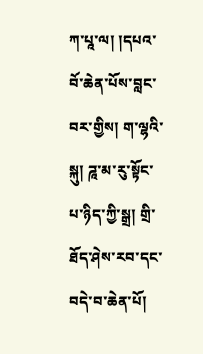ཀ་པཱ་ལ། །དཔའ་བོ་ཆེན་པོས་བླང་བར་གྱིས། ག་ལྷའི་སྐུ། ཌཱ་མ་རུ་སྟོང་པ་ཉིད་ཀྱི་སྒྲ། གྲི་ཐོད་ཤེས་རབ་དང་བདེ་བ་ཆེན་པོ།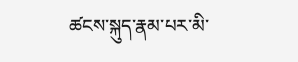ཚངས་སྐུད་རྣམ་པར་མི་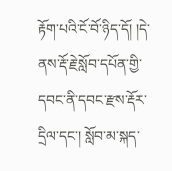རྟོག་པའི་ངོ་བོ་ཉིད་དོ། །དེ་ནས་རྡོ་རྗེ་སློབ་དཔོན་གྱི་དབང་ནི་དབང་རྫས་རྡོར་དྲིལ་དང་། སློབ་མ་སྐད་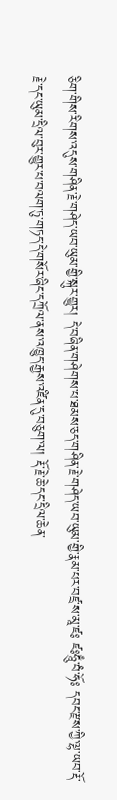ཅིག་གིས་རིགས་འདུས་གཤིན་རྗེ་གཤེད་ཡབ་ཡུམ་གྱི་སྐུར་གྱུར། དེ་བཞིན་གཤེགས་པ་ཐམས་ཅད་གཤིན་རྗེ་གཤེད་ཡབ་ཡུམ་གྱི་རྣམ་པར་བཛྲ་ས་མཱ་ཛཿ ཛཿཧཱུྃ་བཾ་ཧོཿ དབང་རྫས་ཀྱི་ལྷ་ཡབ་རྡོ་རྗེ་དང་ཡུམ་དྲིལ་བུར་གྱུར་པ་བལག་ཏུ་གཏད་དེ་གསོར་ཞིང་དཀྲོལ་ནས་འཁྱུད་རྒྱས་འཛིན་དུ་བཅུག་ལ། རྡོ་རྗེ་ཆེ་དང་དྲིལ་ཆེན་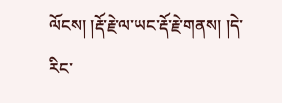ལོངས། །རྡོ་རྗེ་ལ་ཡང་རྡོ་རྗེ་གནས། །དེ་རིང་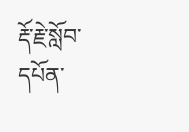རྡོ་རྗེ་སློབ་དཔོན་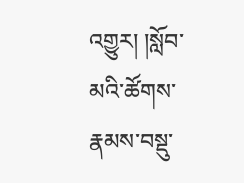འགྱུར། །སློབ་མའི་ཚོགས་རྣམས་བསྡུ་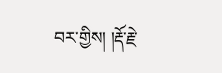བར་གྱིས། །རྡོ་རྗེ་